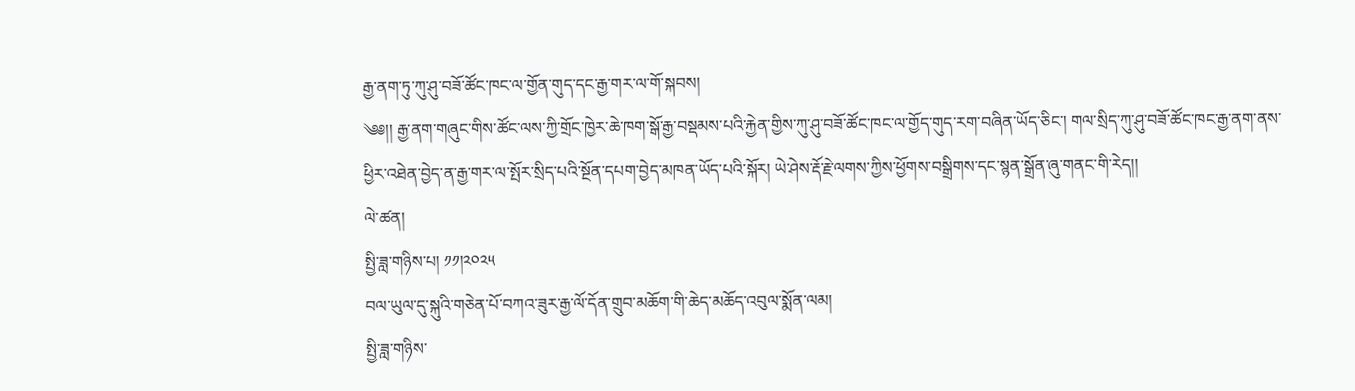རྒྱ་ནག་ཏུ་ཀུ་ཤུ་བཟོ་ཚོང་ཁང་ལ་གྱོན་གུད་དང་རྒྱ་གར་ལ་གོ་སྐབས།
༄༅།། རྒྱ་ནག་གཞུང་གིས་ཚོང་ལས་ཀྱི་གྲོང་ཁྱེར་ཆེ་ཁག་སྒོ་རྒྱ་བསྡམས་པའི་རྐྱེན་གྱིས་ཀུ་ཤུ་བཟོ་ཚོང་ཁང་ལ་གྱོད་གུད་རག་བཞིན་ཡོད་ཅིང་། གལ་སྲིད་ཀུ་ཤུ་བཟོ་ཚོང་ཁང་རྒྱ་ནག་ནས་ཕྱིར་འཐེན་བྱེད་ན་རྒྱ་གར་ལ་སྤོར་སྲིད་པའི་སྔོན་དཔག་བྱེད་མཁན་ཡོད་པའི་སྐོར། ཡེ་ཤེས་རྡོ་རྗེ་ལགས་ཀྱིས་ཕྱོགས་བསྒྲིགས་དང་སྙན་སྒྲོན་ཞུ་གནང་གི་རེད།།
ལེ་ཚན།
སྤྱི་ཟླ་གཉིས་པ། ༡༡།༢༠༢༥
བལ་ཡུལ་དུ་སྐུའི་གཅེན་པོ་བཀའ་ཟུར་རྒྱ་ལོ་དོན་གྲུབ་མཆོག་གི་ཆེད་མཆོད་འབུལ་སྨོན་ལམ།
སྤྱི་ཟླ་གཉིས་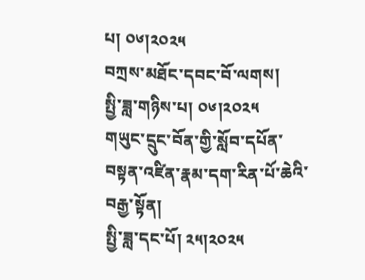པ། ༠༦།༢༠༢༥
བཀྲས་མཐོང་དབང་བོ་ལགས།
སྤྱི་ཟླ་གཉིས་པ། ༠༦།༢༠༢༥
གཡུང་དྲུང་བོན་གྱི་སློབ་དཔོན་བསྟན་འཛིན་རྣམ་དག་རིན་པོ་ཆེའི་བརྒྱ་སྟོན།
སྤྱི་ཟླ་དང་པོ། ༢༥།༢༠༢༥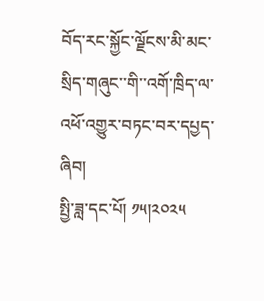བོད་རང་སྐྱོང་ལྗོངས་མི་མང་སྲིད་གཞུང་་གི་་འགོ་ཁྲིད་ལ་འཕོ་འགྱུར་བཏང་བར་དཔྱད་ཞིབ།
སྤྱི་ཟླ་དང་པོ། ༡༥།༢༠༢༥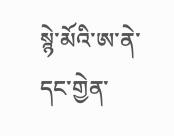སྙེ་མོའི་ཨ་ནེ་དང་གྱེན་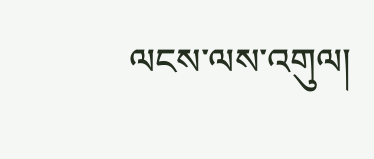ལངས་ལས་འགུལ།